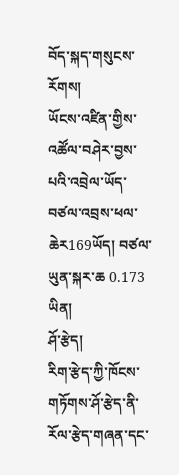བོད་སྐད་གསུངས་རོགས།
ཡོངས་འཛིན་གྱིས་འཚོལ་བཤེར་བྱས་པའི་འབྲེལ་ཡོད་བཙལ་འབྲས་ཕལ་ཆེར169ཡོད། བཙལ་ཡུན་སྐར་ཆ 0.173
ཡིན།
ཤོ་རྩེད།
རིག་རྩེད་ཀྱི་ཁོངས་གཏོགས་ཤོ་རྩེད་ནི་རོལ་རྩེད་གཞན་དང་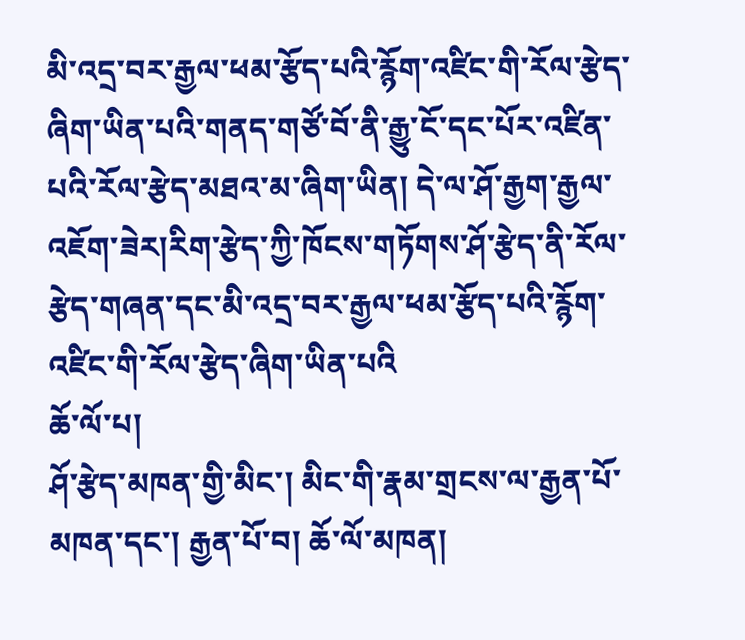མི་འདྲ་བར་རྒྱལ་ཕམ་རྩོད་པའི་རྙོག་འཛིང་གི་རོལ་རྩེད་ཞིག་ཡིན་པའི་གནད་གཙོ་བོ་ནི་རྒྱུ་ངོ་དང་པོར་འཛིན་པའི་རོལ་རྩེད་མཐའ་མ་ཞིག་ཡིན། དེ་ལ་ཤོ་རྒྱག་རྒྱལ་འཇོག་ཟེར།རིག་རྩེད་ཀྱི་ཁོངས་གཏོགས་ཤོ་རྩེད་ནི་རོལ་རྩེད་གཞན་དང་མི་འདྲ་བར་རྒྱལ་ཕམ་རྩོད་པའི་རྙོག་འཛིང་གི་རོལ་རྩེད་ཞིག་ཡིན་པའི
ཆོ་ལོ་པ།
ཤོ་རྩེད་མཁན་གྱི་མིང་། མིང་གི་རྣམ་གྲངས་ལ་རྒྱན་པོ་མཁན་དང་། རྒྱན་པོ་བ། ཆོ་ལོ་མཁན།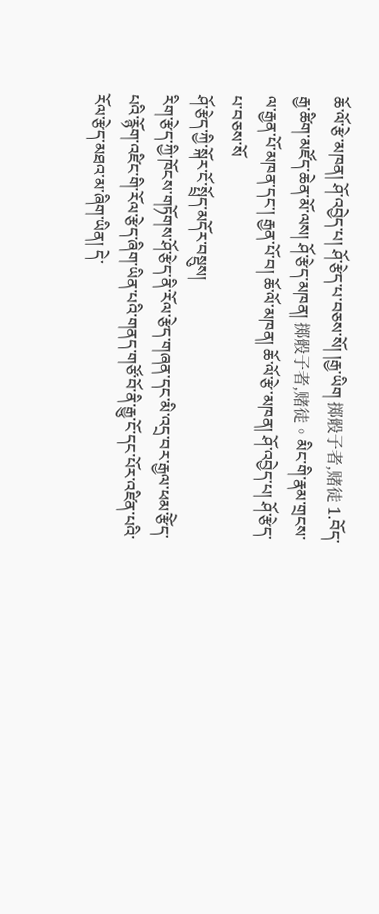ཆོ་ལོ་རྩེ་མཁན། ཤོ་འབྱེད་པ། ཤོ་རྩེད་པ་བཅས་སོ། །རྒྱ་ཡིག 掷骰子者,赌徒 1.བོད་རྒྱ་ཚིག་མཛོད་ཆེན་མོ་ལས། ཤོ་རྩེད་མཁན། 掷骰子者,赌徒。མིང་གི་རྣམ་གྲངས་ལ་རྒྱན་པོ་མཁན་དང་། རྒྱན་པོ་བ། ཆོ་ལོ་མཁན། ཆོ་ལོ་རྩེ་མཁན། ཤོ་འབྱེད་པ། ཤོ་རྩེད་པ་བཅས་སོ
ཤོ་རྩེད་ཀྱི་སྐོར་ངོ་སྤྲོད་མདོར་བསྡུས།
རིག་རྩེད་ཀྱི་ཁོངས་གཏོགས་ཤོ་རྩེད་ནི་རོལ་རྩེད་གཞན་དང་མི་འདྲ་བར་རྒྱལ་ཕམ་རྩོེད་པའི་རྙོག་འཛིང་གི་རོལ་རྩེད་ཞིག་ཡིན་པའི་གནད་གཙོ་བོ་ནི་རྒྱུ་ངོ་དང་པོར་འཛིན་པའི་རོལ་རྩེད་མཐའ་མ་ཞིག་ཡིན། དེ་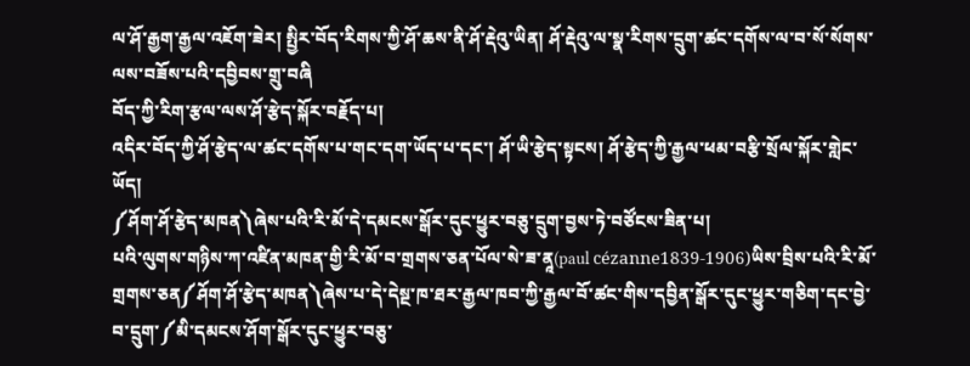ལ་ཤོ་རྒྱག་རྒྱལ་འཇོག་ཟེར། སྤྱིར་བོད་རིགས་ཀྱི་ཤོ་ཆས་ནི་ཤོ་རྡེའུ་ཡིན། ཤོ་རྡེའུ་ལ་སྣ་རིགས་དྲུག་ཚང་དགོས་ལ་བ་སོ་སོགས་ལས་བཟོས་པའི་དབྱིབས་གྲུ་བཞི
བོད་ཀྱི་རིག་རྩལ་ལས་ཤོ་རྩེད་སྐོར་བརྗོད་པ།
འདིར་བོད་ཀྱི་ཤོ་རྩེད་ལ་ཚང་དགོས་པ་གང་དག་ཡོད་པ་དང་། ཤོ་ཡི་རྩེད་སྟངས། ཤོ་རྩེད་ཀྱི་རྒྱལ་ཕམ་བརྩི་སྲོལ་སྐོར་གླེང་ཡོད།
༼ཤོག་ཤོ་རྩེད་མཁན༽ཞེས་པའི་རི་མོ་དེ་དམངས་སྒོར་དུང་ཕྱུར་བཅུ་དྲུག་བྱས་ཏེ་བཙོངས་ཟིན་པ།
པའི་ལུགས་གཉིས་ཀ་འཛིན་མཁན་གྱི་རི་མོ་བ་གྲགས་ཅན་པོལ་སེ་ཟ་ནཱ(paul cézanne1839-1906)ཡིས་བྲིས་པའི་རི་མོ་གྲགས་ཅན༼ཤོག་ཤོ་རྩེད་མཁན༽ཞེས་པ་དེ་དེསྔ་ཁ་ཐར་རྒྱལ་ཁབ་ཀྱི་རྒྱལ་བོ་ཚང་གིས་དབྱིན་སྒོར་དུང་ཕྱུར་གཅིག་དང་བྱེ་བ་དྲུག་༼མི་དམངས་ཤོག་སྒོར་དུང་ཕྱུར་བཅུ་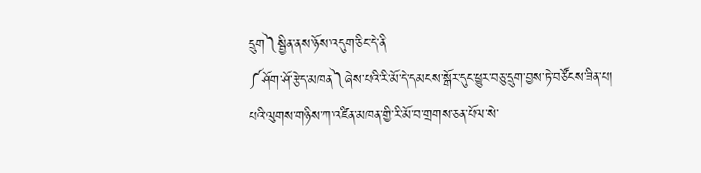དྲུག༽སྦྱིན་ནས་ཉོས་འདུག་ཅིང་དེ་ནི
༼ཤོག་ཤོ་རྩེད་མཁན༽ཞེས་པའི་རི་མོ་དེ་དམངས་སྒོར་དུང་ཕྱུར་བཅུ་དྲུག་བྱས་ཏེ་བཙོངས་ཟིན་པ།
པའི་ལུགས་གཉིས་ཀ་འཛིན་མཁན་གྱི་རི་མོ་བ་གྲགས་ཅན་པོལ་སེ་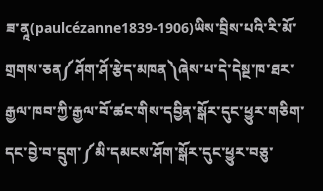ཟ་ནཱ(paulcézanne1839-1906)ཡིས་བྲིས་པའི་རི་མོ་གྲགས་ཅན༼ཤོག་ཤོ་རྩེད་མཁན༽ཞེས་པ་དེ་དེསྔ་ཁ་ཐར་རྒྱལ་ཁབ་ཀྱི་རྒྱལ་བོ་ཚང་གིས་དབྱིན་སྒོར་དུང་ཕྱུར་གཅིག་དང་བྱེ་བ་དྲུག་༼མི་དམངས་ཤོག་སྒོར་དུང་ཕྱུར་བཅུ་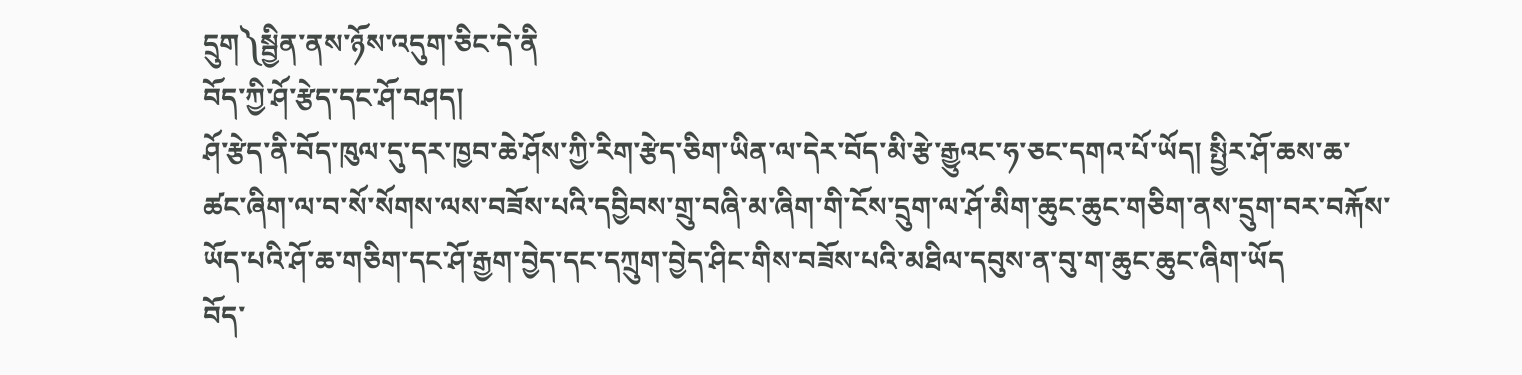དྲུག༽སྦྱིན་ནས་ཉོས་འདུག་ཅིང་དེ་ནི
བོད་ཀྱི་ཤོ་རྩེད་དང་ཤོ་བཤད།
ཤོ་རྩེད་ནི་བོད་ཁུལ་དུ་དར་ཁྱབ་ཆེ་ཤོས་ཀྱི་རིག་རྩེད་ཅིག་ཡིན་ལ་དེར་བོད་མི་རྩེ་རྒྱུའང་ཧ་ཅང་དགའ་པོ་ཡོད། སྤྱིར་ཤོ་ཆས་ཆ་ཚང་ཞིག་ལ་བ་སོ་སོགས་ལས་བཟོས་པའི་དབྱིབས་གྲུ་བཞི་མ་ཞིག་གི་ངོས་དྲུག་ལ་ཤོ་མིག་ཆུང་ཆུང་གཅིག་ནས་དྲུག་བར་བརྐོས་ཡོད་པའི་ཤོ་ཆ་གཅིག་དང་ཤོ་རྒྱག་བྱེད་དང་དཀྲུག་བྱེད་ཤིང་གིས་བཟོས་པའི་མཐིལ་དབུས་ན་བུ་ག་ཆུང་ཆུང་ཞིག་ཡོད
བོད་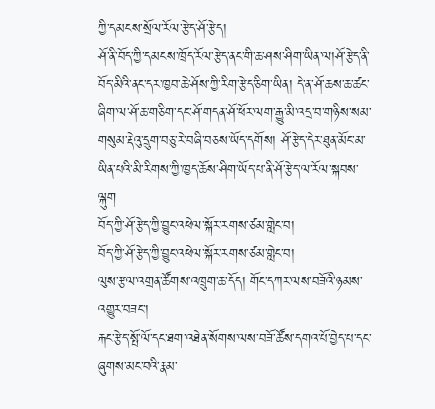ཀྱི་དམངས་སྲོལ་རོལ་རྩེད་ཤོ་རྩེད།
ཤོ་ནི་བོད་ཀྱི་དམངས་ཁྲོད་རོལ་རྩེད་ནང་གི་ཆ་ཤས་ཤིག་ཡིན་ལ།ཤོ་རྩེད་ནི་བོད་མིའི་ནང་དར་ཁྱབ་ཆེ་ཤོས་ཀྱི་རིག་རྩེད་ཅིག་ཡིན། དེ་ན་ཤོ་ཆས་ཆ་ཚང་ཞིག་ལ་ཤོ་ཆ་གཅིག་དང་ཤོ་གདན་ཤོ་ཕོར་ལག་རྒྱུ་མི་འདྲ་བ་གཉིས་སམ་གསུམ་རྡེའུ་དྲུག་བཅུ་རེ་བཞི་བཅས་ཡོད་དགོས། ཤོ་རྩེད་དེར་ཐུན་མོང་མ་ཡིན་པའི་མི་རིགས་ཀྱི་ཁྱད་ཆོས་ཤིག་ཡོད་པ་ནི་ཤོ་རྩེད་ལ་རོལ་སྐབས་ལྐུག
བོད་ཀྱི་ཤོ་རྩེད་ཀྱི་བྱུང་འཕེལ་སྐོར་རགས་ཙམ་གླེང་བ།
བོད་ཀྱི་ཤོ་རྩེད་ཀྱི་བྱུང་འཕེལ་སྐོར་རགས་ཙམ་གླེང་བ།
ལུས་རྩལ་འགྲན་ཚོགས་འཁྲུག་ཆ་དོད། གོང་དཀར་ལས་བཟོའི་ཉམས་འགྱུར་བཟང་།
རྐང་རྩེད་སྤོ་ལོ་དང་ཐག་འཐེན་སོགས་ལས་བཟོ་ཚོས་དགའ་པོ་བྱེད་པ་དང་ཞུགས་མང་བའི་རྣམ་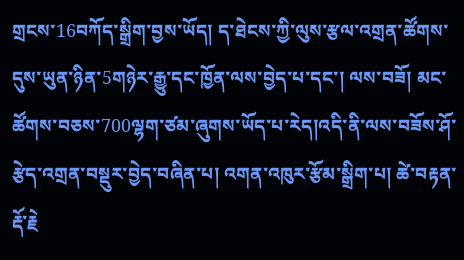གྲངས་16བཀོད་སྒྲིག་བྱས་ཡོད། ད་ཐེངས་ཀྱི་ལུས་རྩལ་འགྲན་ཚོགས་དུས་ཡུན་ཉིན་5གཉེར་རྒྱུ་དང་ཁྱོན་ལས་བྱེད་པ་དང་། ལས་བཟོ། མང་ཚོགས་བཅས་700ལྷག་ཙམ་ཞུགས་ཡོད་པ་རེད།འདི་ནི་ལས་བཟོས་ཤོ་རྩེད་འགྲན་བསྡུར་བྱེད་བཞིན་པ། འགན་འཁུར་རྩོམ་སྒྲིག་པ། ཚེ་བརྟན་རྡོ་རྗེ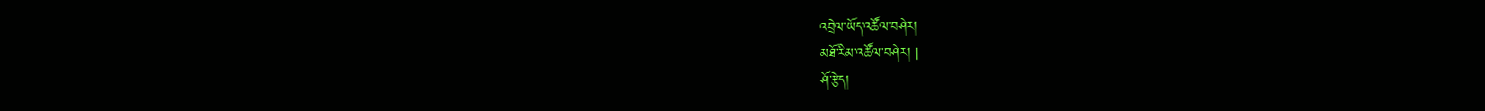འབྲེལ་ཡོད་འཚོལ་བཤེར།
མཐོ་རིམ་འཚོལ་བཤེར། |
ཤོ་རྩེད།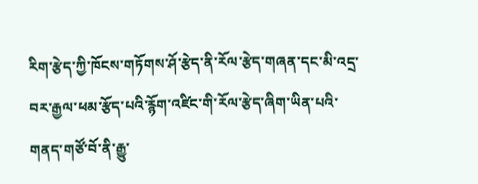རིག་རྩེད་ཀྱི་ཁོངས་གཏོགས་ཤོ་རྩེད་ནི་རོལ་རྩེད་གཞན་དང་མི་འདྲ་བར་རྒྱལ་ཕམ་རྩོད་པའི་རྙོག་འཛིང་གི་རོལ་རྩེད་ཞིག་ཡིན་པའི་གནད་གཙོ་བོ་ནི་རྒྱུ་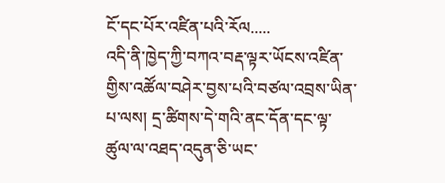ངོ་དང་པོར་འཛིན་པའི་རོལ.....
འདི་ནི་ཁྱེད་ཀྱི་བཀའ་བརྡ་ལྟར་ཡོངས་འཛིན་གྱིས་འཚོལ་བཤེར་བྱས་པའི་བཙལ་འབྲས་ཡིན་པ་ལས། དྲ་ཚིགས་དེ་གའི་ནང་དོན་དང་ལྟ་ཚུལ་ལ་འཐད་འདུན་ཅི་ཡང་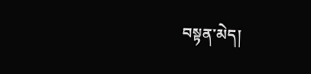བསྟན་མེད།